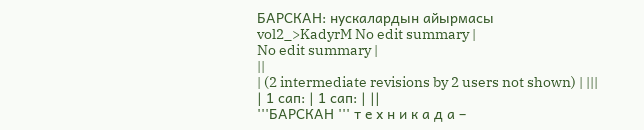БАРСКАН: нускалардын айырмасы
vol2_>KadyrM No edit summary |
No edit summary |
||
| (2 intermediate revisions by 2 users not shown) | |||
| 1 сап: | 1 сап: | ||
'''БАРСКАН ''' т е х н и к а д а –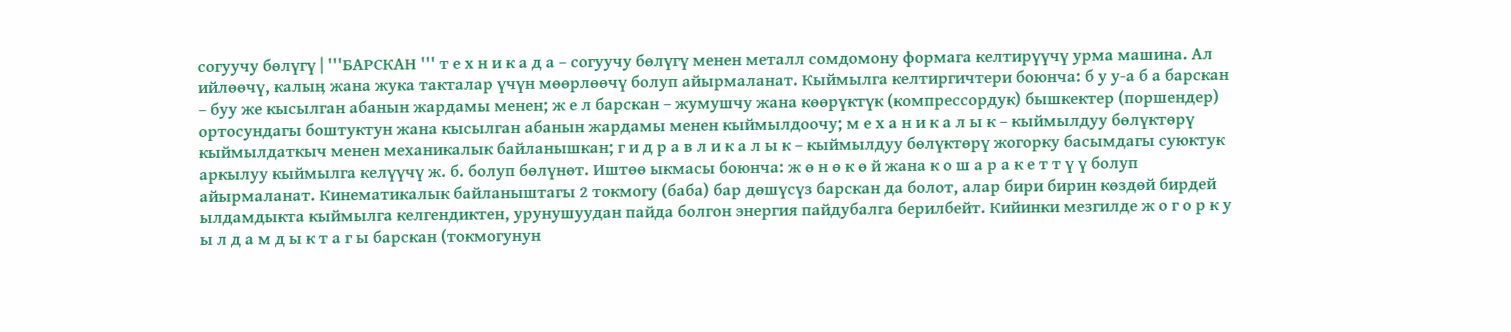согуучу бөлүгү | '''БАРСКАН ''' т е х н и к а д а – согуучу бөлүгү менен металл сомдомону формага келтирүүчү урма машина. Ал ийлөөчү, калыӊ жана жука такталар үчүн мөөрлөөчү болуп айырмаланат. Кыймылга келтиргичтери боюнча: б у у-а б а барскан – буу же кысылган абанын жардамы менен; ж е л барскан – жумушчу жана көөрүктүк (компрессордук) бышкектер (поршендер) ортосундагы боштуктун жана кысылган абанын жардамы менен кыймылдоочу; м е х а н и к а л ы к – кыймылдуу бөлүктөрү кыймылдаткыч менен механикалык байланышкан; г и д р а в л и к а л ы к – кыймылдуу бөлүктөрү жогорку басымдагы суюктук аркылуу кыймылга келүүчү ж. б. болуп бөлүнөт. Иштөө ыкмасы боюнча: ж ө н ө к ө й жана к о ш а р а к е т т ү ү болуп айырмаланат. Кинематикалык байланыштагы 2 токмогу (баба) бар дөшүсүз барскан да болот, алар бири бирин көздөй бирдей ылдамдыкта кыймылга келгендиктен, урунушуудан пайда болгон энергия пайдубалга берилбейт. Кийинки мезгилде ж о г о р к у ы л д а м д ы к т а г ы барскан (токмогунун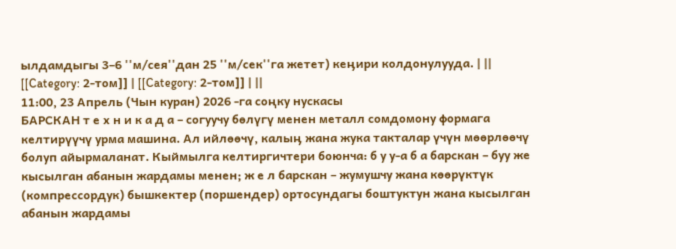ылдамдыгы 3–6 ''м/сея''дан 25 ''м/сек''га жетет) кеӊири колдонулууда. | ||
[[Category: 2-том]] | [[Category: 2-том]] | ||
11:00, 23 Апрель (Чын куран) 2026 -га соңку нускасы
БАРСКАН т е х н и к а д а – согуучу бөлүгү менен металл сомдомону формага келтирүүчү урма машина. Ал ийлөөчү, калыӊ жана жука такталар үчүн мөөрлөөчү болуп айырмаланат. Кыймылга келтиргичтери боюнча: б у у-а б а барскан – буу же кысылган абанын жардамы менен; ж е л барскан – жумушчу жана көөрүктүк (компрессордук) бышкектер (поршендер) ортосундагы боштуктун жана кысылган абанын жардамы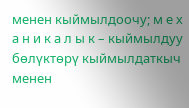менен кыймылдоочу; м е х а н и к а л ы к – кыймылдуу бөлүктөрү кыймылдаткыч менен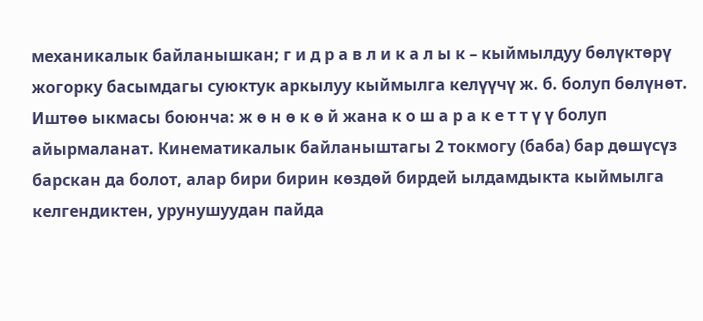механикалык байланышкан; г и д р а в л и к а л ы к – кыймылдуу бөлүктөрү жогорку басымдагы суюктук аркылуу кыймылга келүүчү ж. б. болуп бөлүнөт. Иштөө ыкмасы боюнча: ж ө н ө к ө й жана к о ш а р а к е т т ү ү болуп айырмаланат. Кинематикалык байланыштагы 2 токмогу (баба) бар дөшүсүз барскан да болот, алар бири бирин көздөй бирдей ылдамдыкта кыймылга келгендиктен, урунушуудан пайда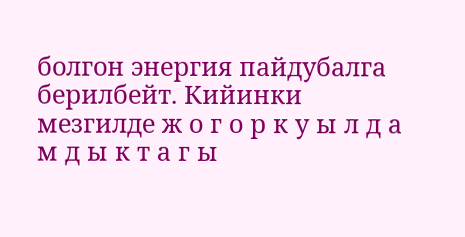болгон энергия пайдубалга берилбейт. Кийинки мезгилде ж о г о р к у ы л д а м д ы к т а г ы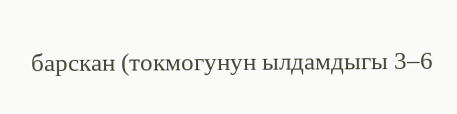барскан (токмогунун ылдамдыгы 3–6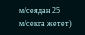м/сеядан 25 м/секга жетет)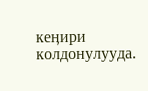кеӊири колдонулууда.